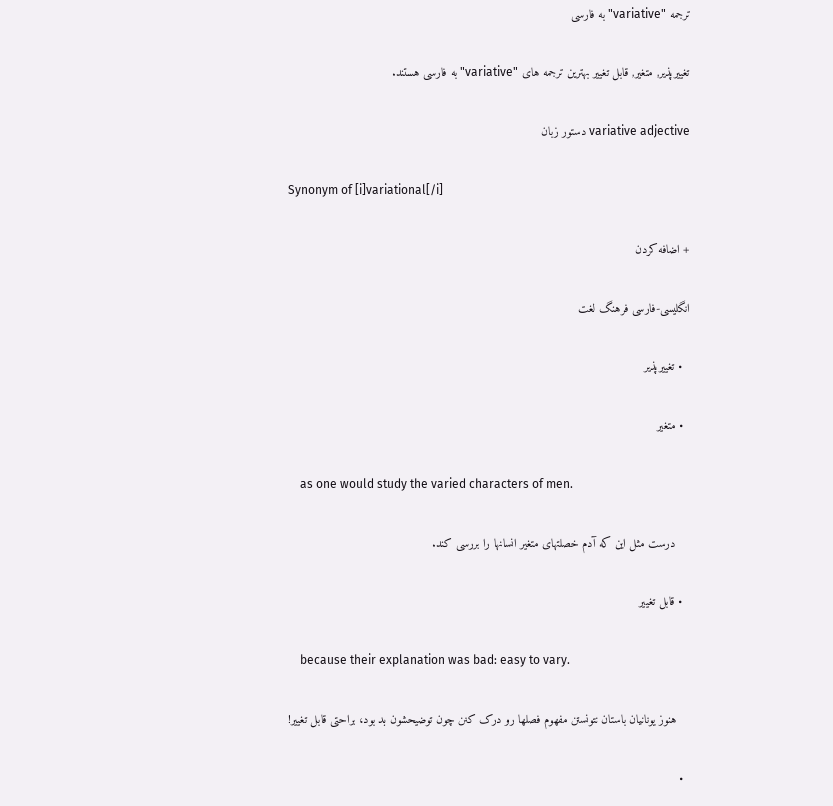ترجمه "variative" به فارسی

تغییرپذیر, متغیر, قابل تغییر بهترین ترجمه های "variative" به فارسی هستند.

variative adjective دستور زبان

Synonym of [i]variational[/i]

+ اضافه کردن

انگلیسی-فارسی فرهنگ لغت

  • تغییرپذیر

  • متغیر

    as one would study the varied characters of men.

    درست مثل این که آدم خصلتهای متغیر انسانها را بررسی کند.

  • قابل تغییر

    because their explanation was bad: easy to vary.

    هنوز یونانیان باستان نتونستن مفهوم فصلها رو درک کنن چون توضیحشون بد بود، براحتی قابل تغییر!

  •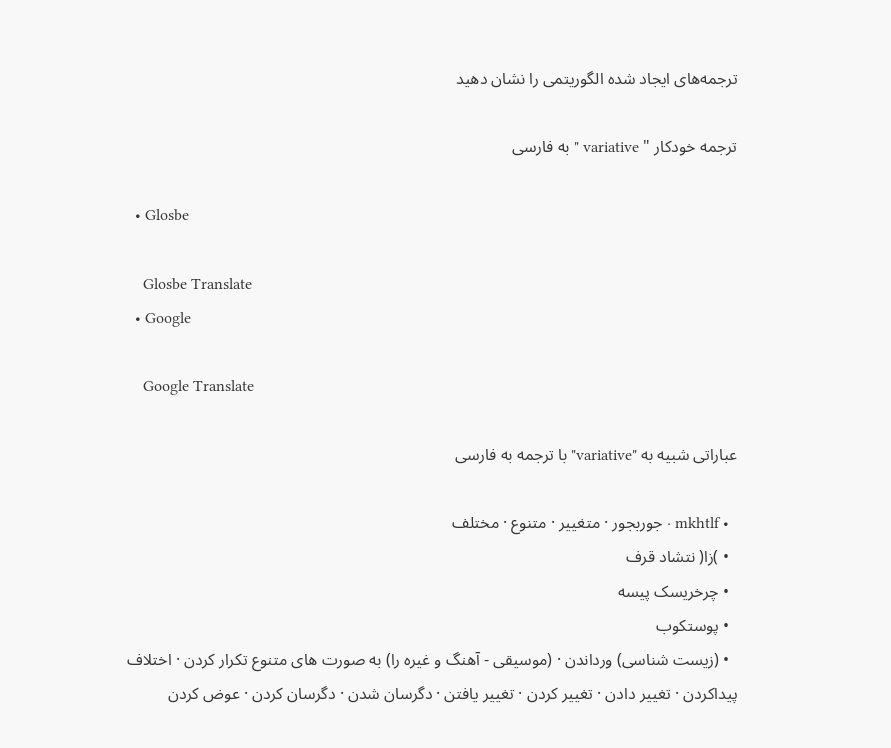ترجمه‌های ایجاد شده الگوریتمی را نشان دهید

ترجمه خودکار " variative " به فارسی

  • Glosbe

    Glosbe Translate
  • Google

    Google Translate

عباراتی شبیه به "variative" با ترجمه به فارسی

  • mkhtlf · جوربجور · متغییر · متنوع · مختلف
  • )زا( نتشاد قرف
  • چرخریسک پیسه
  • پوستکوب
  • (زیست شناسی) ورداندن · (موسیقی - آهنگ و غیره را) به صورت های متنوع تکرار کردن · اختلاف پیداکردن · تغییر دادن · تغییر کردن · تغییر یافتن · دگرسان شدن · دگرسان کردن · عوض کردن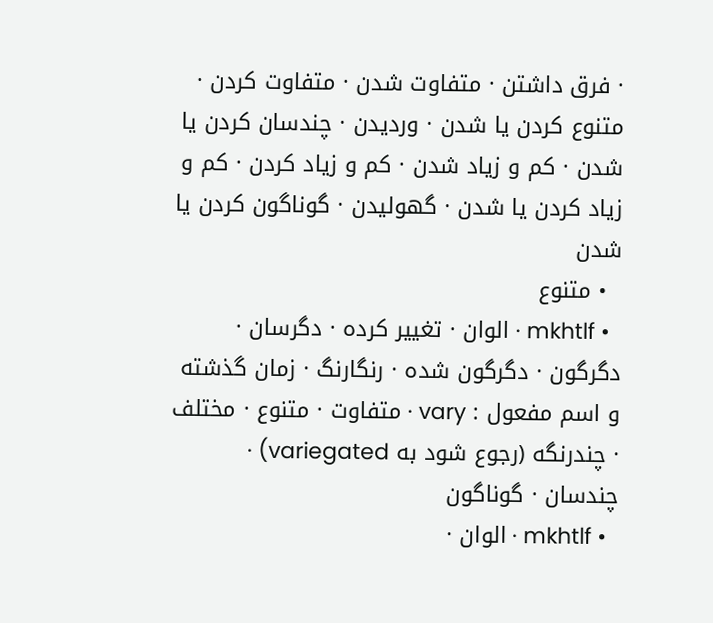· فرق داشتن · متفاوت شدن · متفاوت کردن · متنوع کردن یا شدن · وردیدن · چندسان کردن یا شدن · کم و زیاد شدن · کم و زیاد کردن · کم و زیاد کردن یا شدن · گهولیدن · گوناگون کردن یا شدن
  • متنوع
  • mkhtlf · الوان · تغییر کرده · دگرسان · دگرگون · دگرگون شده · رنگارنگ · زمان گذشته و اسم مفعول : vary · متفاوت · متنوع · مختلف · چندرنگه (رجوع شود به variegated) · چندسان · گوناگون
  • mkhtlf · الوان ·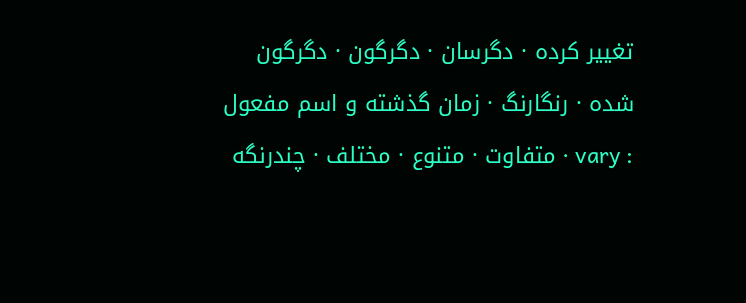تغییر کرده · دگرسان · دگرگون · دگرگون شده · رنگارنگ · زمان گذشته و اسم مفعول : vary · متفاوت · متنوع · مختلف · چندرنگه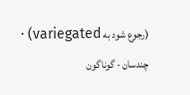(رجوع شود به variegated) · چندسان · گوناگون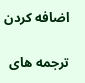اضافه کردن

ترجمه های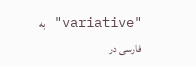"variative" به فارسی در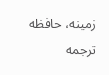زمینه، حافظه ترجمه